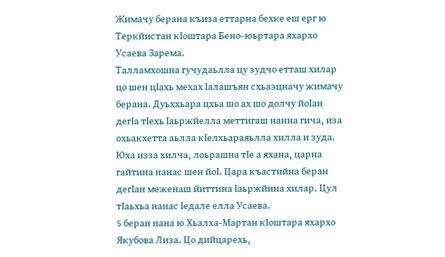Жимачу берана къиза еттарна бехке еш ерг ю Теркйистан кIоштара Бено-юьртара яхархо Усаева Зарема.
Талламхошна гучудаьлла цу зудчо етташ хилар цо шен цIахь мехах Iалашъян схьаэцначу жимачу берана. Дуьххьара цхьа шо ах шо долчу йоIан дегIа тIехь Iаьржйелла меттигаш нанна гича, иза охьакхетта аьлла кIелхьараяьлла хилла и зуда.
Юха изза хилча, лоьрашна тIе а яхана, царна гайтина нанас шен йоI. Цара къастийна беран дегIан меженаш йиттина Iаьржйина хилар. Цул тIаьхьа нанас Iедале елла Усаева.
5 беран нана ю Хьалха-Мартан кIоштара яхархо Якубова Лиза. Цо дийцарехь,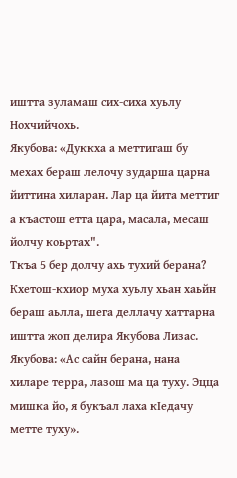иштта зуламаш сих-сиха хуьлу Нохчийчохь.
Якубова: «Дуккха а меттигаш бу мехах бераш лелочу зударша царна йиттина хиларан. Лар ца йита меттиг а къастош етта цара, масала, месаш йолчу коьртах".
Ткъа 5 бер долчу ахь тухий берана? Кхетош-кхиор муха хуьлу хьан хаьйн бераш аьлла, шега деллачу хаттарна иштта жоп делира Якубова Лизас.
Якубова: «Ас сайн берана, нана хиларе терра, лазош ма ца туху. Эцца мишка йо, я букъал лаха кIедачу метте туху».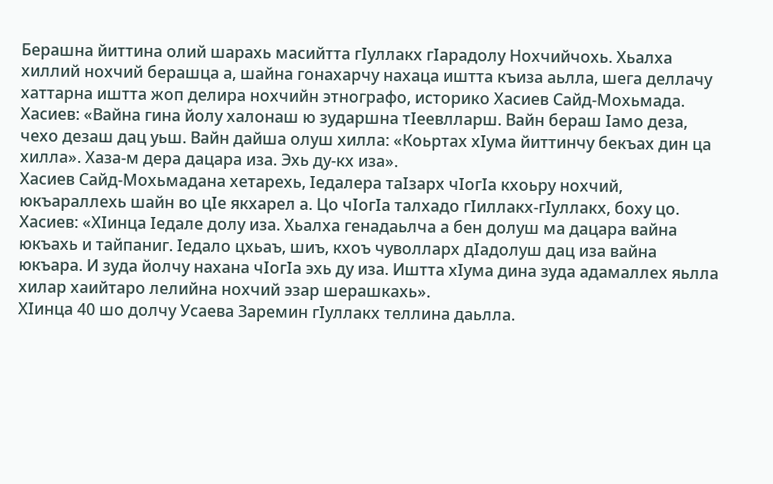Берашна йиттина олий шарахь масийтта гIуллакх гIарадолу Нохчийчохь. Хьалха хиллий нохчий берашца а, шайна гонахарчу нахаца иштта къиза аьлла, шега деллачу хаттарна иштта жоп делира нохчийн этнографо, историко Хасиев Сайд-Мохьмада.
Хасиев: «Вайна гина йолу халонаш ю зударшна тIеевлларш. Вайн бераш Iамо деза, чехо дезаш дац уьш. Вайн дайша олуш хилла: «Коьртах хIума йиттинчу бекъах дин ца хилла». Хаза-м дера дацара иза. Эхь ду-кх иза».
Хасиев Сайд-Мохьмадана хетарехь, Iедалера таIзарх чIогIа кхоьру нохчий, юкъараллехь шайн во цIе якхарел а. Цо чIогIа талхадо гIиллакх-гIуллакх, боху цо.
Хасиев: «ХIинца Iедале долу иза. Хьалха генадаьлча а бен долуш ма дацара вайна юкъахь и тайпаниг. Iедало цхьаъ, шиъ, кхоъ чуволларх дIадолуш дац иза вайна юкъара. И зуда йолчу нахана чIогIа эхь ду иза. Иштта хIума дина зуда адамаллех яьлла хилар хаийтаро лелийна нохчий эзар шерашкахь».
ХIинца 40 шо долчу Усаева Заремин гIуллакх теллина даьлла.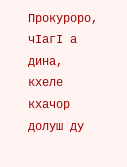Прокуроро, чIагI а дина, кхеле кхачор долуш ду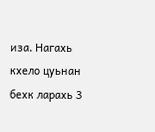иза. Нагахь кхело цуьнан бехк ларахь 3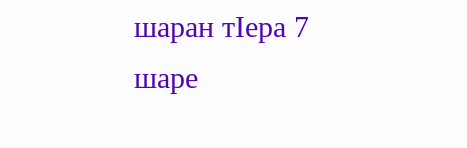шаран тIера 7 шаре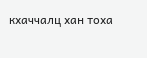кхаччалц хан тоха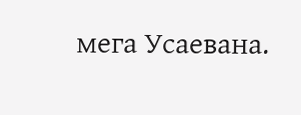мега Усаевана.